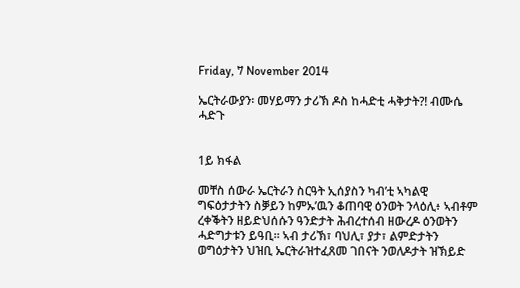Friday, 7 November 2014

ኤርትራውያን፡ መሃይማን ታሪኽ ዶስ ከሓድቲ ሓቅታት?! ብሙሴ ሓድጉ


1ይ ክፋል

መቸስ ሰውራ ኤርትራን ስርዓት ኢሰያስን ካብ’ቲ ኣካልዊ ግፍዕታታትን ስቓይን ከምኡ’ዉን ቆጠባዊ ዕንወት ንላዕሊ፥ ኣብቶም ረቀቕትን ዘይድህሰሱን ዓንድታት ሕብረተሰብ ዘውረዶ ዕንወትን ሓድግታቱን ይዓቢ። ኣብ ታሪኽ፣ ባህሊ፣ ያታ፣ ልምድታትን ወግዕታትን ህዝቢ ኤርትራዝተፈጸመ ገበናት ንወለዶታት ዝኽይድ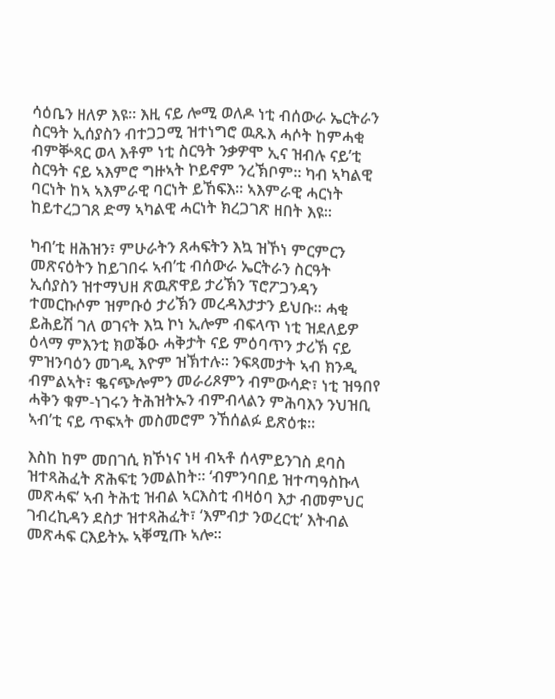ሳዕቤን ዘለዎ እዩ። እዚ ናይ ሎሚ ወለዶ ነቲ ብሰውራ ኤርትራን ስርዓት ኢሰያስን ብተጋጋሚ ዝተነግሮ ዉጹእ ሓሶት ከምሓቂ ብምቝጻር ወላ እቶም ነቲ ስርዓት ንቃዎሞ ኢና ዝብሉ ናይ’ቲ ስርዓት ናይ ኣእምሮ ግዙኣት ኮይኖም ንረኽቦም። ካብ ኣካልዊ ባርነት ከኣ ኣእምራዊ ባርነት ይኸፍእ። ኣእምራዊ ሓርነት ከይተረጋገጸ ድማ ኣካልዊ ሓርነት ክረጋገጽ ዘበት እዩ።

ካብ’ቲ ዘሕዝን፣ ምሁራትን ጸሓፍትን እኳ ዝኾነ ምርምርን መጽናዕትን ከይገበሩ ኣብ’ቲ ብሰውራ ኤርትራን ስርዓት ኢሰያስን ዝተማህዘ ጽዉጽዋይ ታሪኽን ፕሮፖጋንዳን ተመርኩሶም ዝምቡዕ ታሪኽን መረዳእታታን ይህቡ። ሓቂ ይሕይሽ ገለ ወገናት እኳ ኮነ ኢሎም ብፍላጥ ነቲ ዝደለይዎ ዕላማ ምእንቲ ክወቕዑ ሓቅታት ናይ ምዕባጥን ታሪኽ ናይ ምዝንባዕን መገዲ እዮም ዝኽተሉ። ንፍጻመታት ኣብ ክንዲ ብምልኣት፣ ቈናጭሎምን መራሪጾምን ብምውሳድ፣ ነቲ ዝዓበየ ሓቅን ቁም-ነገሩን ትሕዝትኡን ብምብላልን ምሕባእን ንህዝቢ ኣብ’ቲ ናይ ጥፍኣት መስመሮም ንኸሰልፉ ይጽዕቱ።

እስከ ከም መበገሲ ክኾነና ነዛ ብኣቶ ሰላምይንገስ ደባስ ዝተጻሕፈት ጽሕፍቲ ንመልከት። ‘ብምንባበይ ዝተጣዓስኩላ መጽሓፍ’ ኣብ ትሕቲ ዝብል ኣርእስቲ ብዛዕባ እታ ብመምህር ገብረኪዳን ደስታ ዝተጻሕፈት፣ ‘እምብታ ንወረርቲ’ እትብል መጽሓፍ ርእይትኡ ኣቐሚጡ ኣሎ።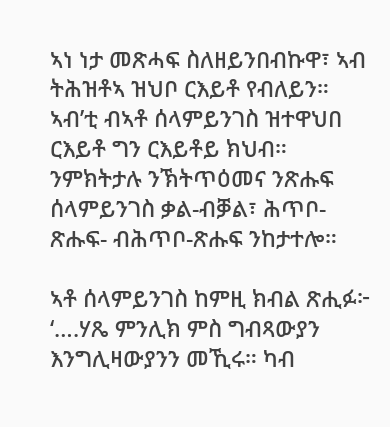ኣነ ነታ መጽሓፍ ስለዘይንበብኩዋ፣ ኣብ ትሕዝቶኣ ዝህቦ ርእይቶ የብለይን። ኣብ’ቲ ብኣቶ ሰላምይንገስ ዝተዋህበ  ርእይቶ ግን ርእይቶይ ክህብ። ንምክትታሉ ንኽትጥዕመና ንጽሑፍ ሰላምይንገስ ቃል-ብቓል፣ ሕጥቦ- ጽሑፍ- ብሕጥቦ-ጽሑፍ ንከታተሎ።

ኣቶ ሰላምይንገስ ከምዚ ክብል ጽሒፉ፦
‘….ሃጼ ምንሊክ ምስ ግብጻውያን እንግሊዛውያንን መኺሩ። ካብ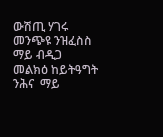ውሽጢ ሃገሩ መንጭዩ ንዝፈስስ ማይ ብዲጋ መልክዕ ከይትዓግት ንሕና  ማይ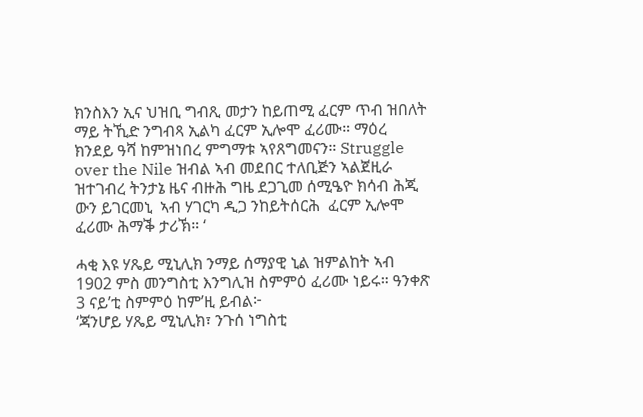ክንስእን ኢና ህዝቢ ግብጺ መታን ከይጠሚ ፈርም ጥብ ዝበለት ማይ ትኺድ ንግብጻ ኢልካ ፈርም ኢሎሞ ፈሪሙ። ማዕረ ክንደይ ዓሻ ከምዝነበረ ምግማቱ ኣየጸግመናን። Struggle over the Nile ዝብል ኣብ መደበር ተለቢጅን ኣልጀዚራ ዝተገብረ ትንታኔ ዜና ብዙሕ ግዜ ደጋጊመ ሰሚዔዮ ክሳብ ሕጂ ውን ይገርመኒ  ኣብ ሃገርካ ዲጋ ንከይትሰርሕ  ፈርም ኢሎሞ ፈሪሙ ሕማቕ ታሪኽ። ‘

ሓቂ እዩ ሃጼይ ሚኒሊክ ንማይ ሰማያዊ ኒል ዝምልከት ኣብ 1902 ምስ መንግስቲ እንግሊዝ ስምምዕ ፈሪሙ ነይሩ። ዓንቀጽ 3 ናይ’ቲ ስምምዕ ከም’ዚ ይብል፦
‘ጃንሆይ ሃጼይ ሚኒሊክ፣ ንጉሰ ነግስቲ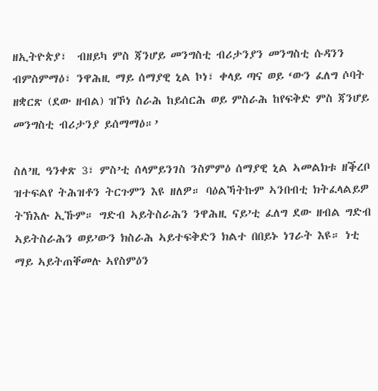ዘኢትዮጵያ፣  ብዘይካ ምስ ጃንሆይ መንግስቲ ብሪታንያን መንግስቲ ሱዳንን ብምስምማዕ፣ ንዋሕዚ ማይ ሰማያዊ ኒል ኮነ፣ ቀላይ ጣና ወይ ‘ውን ፈለግ ሶባት ዘቋርጽ (ደው ዘብል) ዝኾነ ስራሕ ከይሰርሕ ወይ ምስራሕ ከየፍቅድ ምስ ጃንሆይ መንግስቲ ብሪታንያ ይሰማማዕ።’

ስለ’ዚ ዓንቀጽ 3፣ ምስ’ቲ ሰላምይንገስ ንስምምዕ ሰማያዊ ኒል ኣመልክቱ ዘቕረቦ ዝተፍልየ ትሕዝቶን ትርጉምን እዩ ዘለዎ። ባዕልኻትኩም ኣንበብቲ ክትፈላልይዎ ትኽእሉ ኢኹም። ግድብ ኣይትስራሕን ንዋሕዚ ናይ’ቲ ፈለግ ደው ዘብል ግድብ ኣይትስራሕን ወይ’ውን ክስራሕ ኣይተፍቅድን ክልተ በበይኑ ነገራት እዩ። ነቲ ማይ ኣይትጠቐመሉ ኣየስምዕን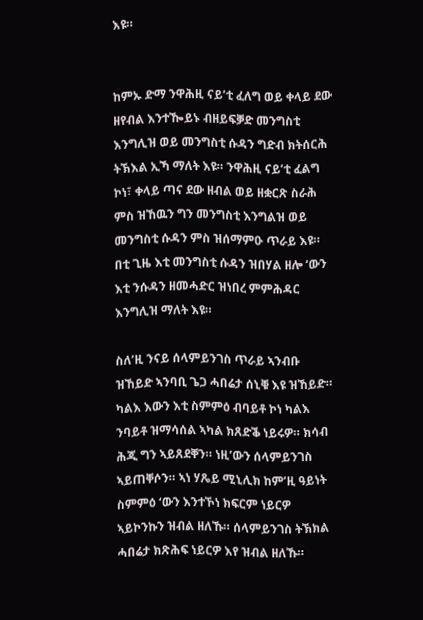እዩ።


ከምኡ ድማ ንዋሕዚ ናይ’ቲ ፈለግ ወይ ቀላይ ደው ዘየብል እንተዀይኑ ብዘይፍቓድ መንግስቲ እንግሊዝ ወይ መንግስቲ ሱዳን ግድብ ክትሰርሕ ትኽእል ኢኻ ማለት እዩ። ንዋሕዚ ናይ’ቲ ፈልግ ኮነ፣ ቀላይ ጣና ደው ዘብል ወይ ዘቋርጽ ስራሕ ምስ ዝኸዉን ግን መንግስቲ እንግልዝ ወይ መንግስቲ ሱዳን ምስ ዝሰማምዑ ጥራይ እዩ። በቲ ጊዜ እቲ መንግስቲ ሱዳን ዝበሃል ዘሎ ‘ውን እቲ ንሱዳን ዘመሓድር ዝነበረ ምምሕዳር እንግሊዝ ማለት እዩ።

ስለ’ዚ ንናይ ሰላምይንገስ ጥራይ ኣንብቡ ዝኸይድ ኣንባቢ ጌጋ ሓበሬታ ሰኒቑ እዩ ዝኸይድ። ካልእ እውን እቲ ስምምዕ ብባይቶ ኮነ ካልእ ንባይቶ ዝማሳሰል ኣካል ክጸድቕ ነይሩዎ። ክሳብ ሕጂ ግን ኣይጸደቐን። ነዚ’ውን ሰላምይንገስ ኣይጠቐሶን። ኣነ ሃጼይ ሚኒሊክ ከም’ዚ ዓይነት ስምምዕ ‘ውን እንተኾነ ክፍርም ነይርዎ ኣይኮንኩን ዝብል ዘለኹ። ሰላምይንገስ ትኽክል ሓበሬታ ክጽሕፍ ነይርዎ እየ ዝብል ዘለኹ።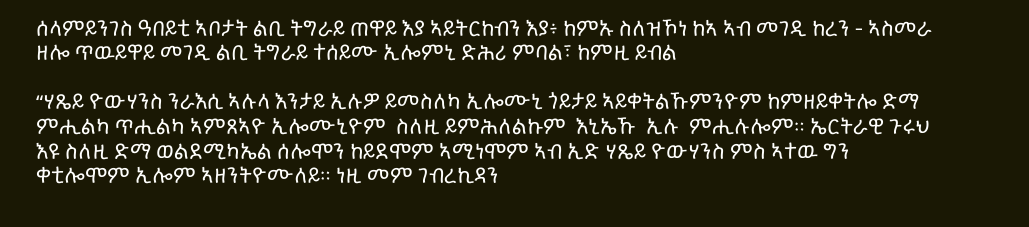ሰላምይንገስ ዓበይቲ ኣቦታት ልቢ ትግራይ ጠዋይ እያ ኣይትርከብን እያ፥ ከምኡ ስለዝኾነ ከኣ ኣብ መገዲ ከረን - ኣስመራ ዘሎ ጥዉይዋይ መገዲ ልቢ ትግራይ ተሰይሙ ኢሎምኒ ድሕሪ ምባል፣ ከምዚ ይብል

“ሃጼይ ዮውሃንስ ንራእሲ ኣሉላ እንታይ ኢሉዎ ይመስለካ ኢሎሙኒ ጎይታይ ኣይቀትልኹምንዮም ከምዘይቀትሎ ድማ ምሒልካ ጥሒልካ ኣምጸኣዮ ኢሎሙኒዮም  ስለዚ ይምሕለልኩም  እኒኤኹ  ኢሉ  ምሒሉሎም። ኤርትራዊ ጉሩህ እዩ ስለዚ ድማ ወልደሚካኤል ሰሎሞን ከይደሞም ኣሚነሞም ኣብ ኢድ ሃጼይ ዮውሃንስ ምስ ኣተዉ ግን ቀቲሎሞም ኢሎም ኣዘንትዮሙለይ። ነዚ መም ገብረኪዳን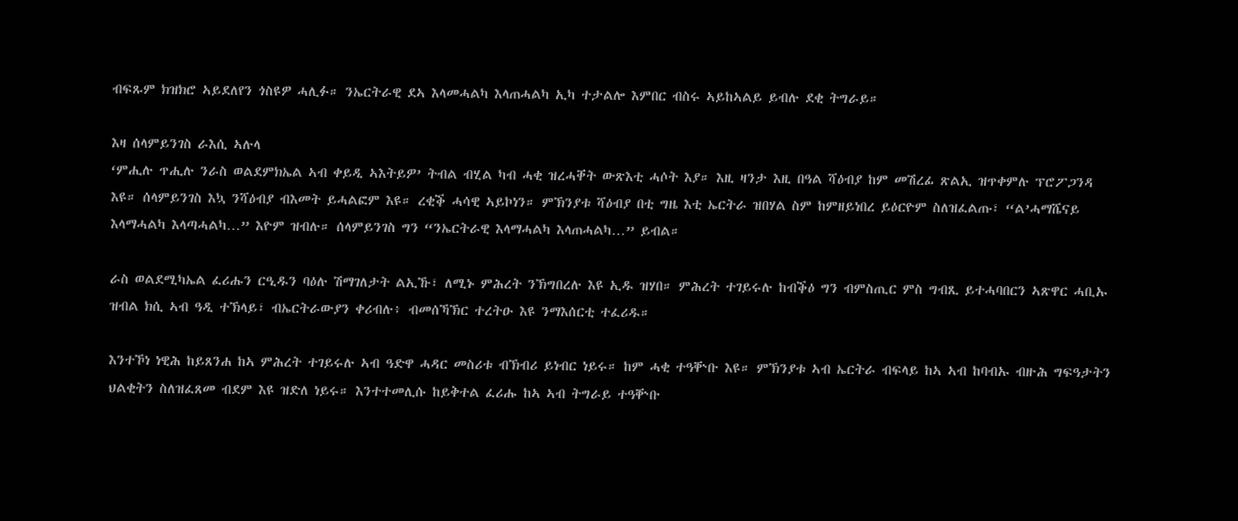ብፍጹም ክዝክሮ ኣይደለየን ጎስዩዎ ሓሊፉ። ንኤርትራዊ ደኣ እላመሓልካ እላጠሓልካ ኢካ ተታልሎ እምበር ብስሩ ኣይከኣልይ ይብሉ ደቂ ትግራይ።

እዛ ሰላምይንገስ ራእሲ ኣሉላ
‘ምሒሉ ጥሒሉ ንራስ ወልደምክኤል ኣብ ቀይዲ ኣእትይዎ’ ትብል ብሂል ካብ ሓቂ ዝረሓቐት ውጽእቲ ሓሶት እያ። እዚ ዛንታ እዚ በዓል ሻዕብያ ከም መሽረፊ ጽልኢ ዝጥቀምሉ ፕሮፖጋንዳ እዩ። ሰላምይንገስ እኳ ንሻዕብያ ብእመት ይሓልፎም እዩ። ረቂቕ ሓሳዊ ኣይኮነን። ምኽንያቱ ሻዕብያ በቲ ግዜ እቲ ኤርትራ ዝበሃል ስም ከምዘይነበረ ይዕርዮም ስለዝፈልጡ፣ “ል’ሓማሼናይ እላማሓልካ እላጣሓልካ…” እዮም ዝብሉ። ሰላምይንገስ ግን “ንኤርትራዊ እላማሓልካ እላጠሓልካ…” ይብል።

ራስ ወልደሚካኤል ፈሪሑን ርዒዱን ባዕሉ ሽማገለታት ልኢኹ፣ ለሚኑ ምሕረት ንኽግበረሉ እዩ ኢዱ ዝሃበ። ምሕረት ተገይሩሉ ከብቕዕ ግን ብምስጢር ምስ ግብጺ ይተሓባበርን ኣጽዋር ሓቢኡ ዝብል ክሲ ኣብ ዓዲ ተኽላይ፣ ብኤርትራውያን ቀሪብሉ፥ ብመሰኻኽር ተረትዑ እዩ ንማእሰርቲ ተፈሪዱ።

እንተኾነ ነዊሕ ከይጸንሐ ከኣ ምሕረት ተገይሩሉ ኣብ ዓድዋ ሓዳር መስሪቱ ብኽብሪ ይነብር ነይሩ። ከም ሓቂ ተዓቝቡ እዩ። ምኽንያቱ ኣብ ኤርትራ ብፍላይ ከኣ ኣብ ከባብኡ ብዙሕ ግፍዓታትን ህልቂትን ስለዝፈጸመ ብደም እዩ ዝድለ ነይሩ። እንተተመሊሱ ከይቅተል ፈሪሑ ከኣ ኣብ ትግራይ ተዓቝቡ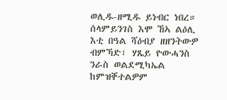ወሊዱ-ዘሚዱ ይነብር ነበረ። ሰላምይንገስ እሞ ኸኣ ልዕሊ እቲ በዓል ሻዕብያ ዘዘንትውዎ ብምኻድ፣ ሃጼይ ዮውሓንስ ንራስ ወልደሚካኤል ከምዝቐተልዎም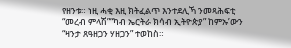የዘንቱ። ነዚ ሓቂ እዚ ክትፈልጥ እንተደሊኻ ንመጻሕፍቲ
“መረብ ምላሽ”“ካብ ኤርትራ ክሳብ ኢትዮጵያ” ከምኡ’ውን “ዛንታ ጸዓዘጋን ሃዘጋን” ተወከስ።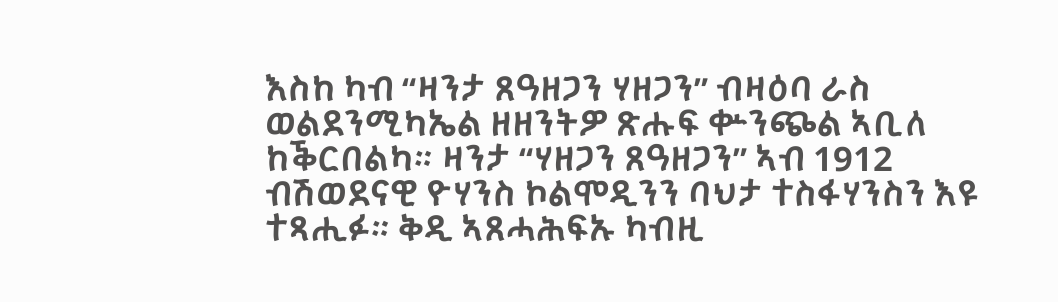እስከ ካብ “ዛንታ ጸዓዘጋን ሃዘጋን” ብዛዕባ ራስ ወልደንሚካኤል ዘዘንትዎ ጽሑፍ ቍንጭል ኣቢለ ከቕርበልካ። ዛንታ “ሃዘጋን ጸዓዘጋን” ኣብ 1912 ብሽወደናዊ ዮሃንስ ኮልሞዲንን ባህታ ተስፋሃንስን እዩ ተጻሒፉ። ቅዲ ኣጸሓሕፍኡ ካብዚ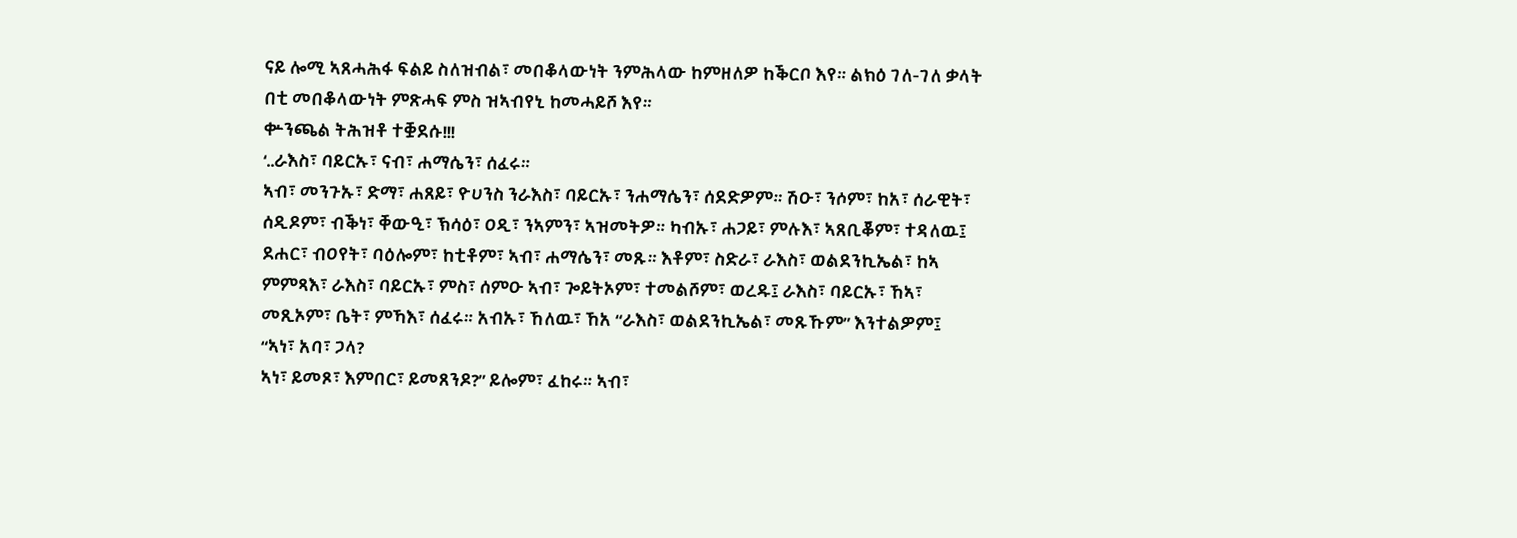ናይ ሎሚ ኣጸሓሕፋ ፍልይ ስለዝብል፣ መበቆላውነት ንምሕላው ከምዘለዎ ከቕርቦ እየ። ልክዕ ገለ-ገለ ቃላት በቲ መበቆላውነት ምጽሓፍ ምስ ዝኣብየኒ ከመሓይሾ እየ።
ቍንጫል ትሕዝቶ ተቛደሱ!!!
‘..ራእስ፣ ባይርኡ፣ ናብ፣ ሐማሴን፣ ሰፈሩ።
ኣብ፣ መንጉኡ፣ ድማ፣ ሐጸይ፣ ዮሀንስ ንራእስ፣ ባይርኡ፣ ንሐማሴን፣ ሰደድዎም። ሽዑ፣ ንሶም፣ ከአ፣ ሰራዊት፣ ሰዲዶም፣ ብቕነ፣ ቐውዒ፣ ኽሳዕ፣ ዐዲ፣ ንኣምን፣ ኣዝመትዎ። ካብኡ፣ ሐጋይ፣ ምሉእ፣ ኣጸቢቖም፣ ተዳለዉ፤ ደሐር፣ ብዐየት፣ ባዕሎም፣ ከቲቶም፣ ኣብ፣ ሐማሴን፣ መጹ። እቶም፣ ስድራ፣ ራእስ፣ ወልደንኪኤል፣ ከኣ ምምጻእ፣ ራእስ፣ ባይርኡ፣ ምስ፣ ሰምዑ ኣብ፣ ጐይትኦም፣ ተመልሾም፣ ወረዱ፤ ራእስ፣ ባይርኡ፣ ኸኣ፣ መጺኦም፣ ቤት፣ ምኻእ፣ ሰፈሩ። አብኡ፣ ኸለዉ፣ ኸአ “ራእስ፣ ወልደንኪኤል፣ መጹኹም” እንተልዎም፤
“ኣነ፣ አባ፣ ጋላ?
ኣነ፣ ይመጾ፣ እምበር፣ ይመጸንዶ?” ይሎም፣ ፈከሩ። ኣብ፣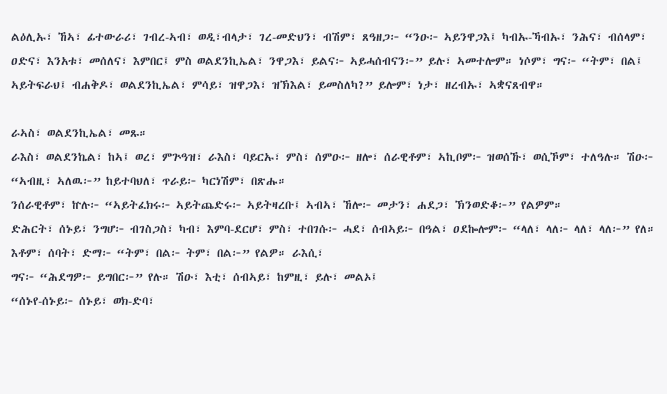ልዕሊኡ፣ ኸኣ፣ ፊተውራሪ፣ ገብረ-ኣብ፣ ወዲ፣ብላታ፣ ገረ-መድህን፣ ብሽም፣ ጸዓዘጋ፦ “ንዑ፦ ኣይንዋጋእ፤ ካብኡ-ኻብኡ፣ ንሕና፣ ብሰላም፣ ዐድና፣ እንአቱ፣ መሰለና፣ እምበር፤ ምስ ወልደንኪኤል፣ ንዋጋእ፣ ይልና፦ ኣይሓሰብናን፦” ይሉ፣ ኣመተሎም። ነሶም፣ ግና፦ “ትም፣ በል፤ ኣይትፍራህ፤ ብሐቅዶ፣ ወልደንኪኤል፣ ምሳይ፣ ዝዋጋእ፣ ዝኽእል፣ ይመስለካ?” ይሎም፣ ነታ፣ ዘረብኡ፣ ኣቋናጸብዋ።

ራኣስ፣ ወልደንኪኤል፣ መጹ።
ራእስ፣ ወልደንኬል፣ ከኣ፤ ወረ፣ ምጕዓዝ፣ ራእስ፣ ባይርኡ፣ ምስ፣ ሰምዑ፦ ዘሎ፣ ሰራዊቶም፣ ኣኪቦም፦ ዝወሰኹ፣ ወሲኾም፣ ተለዓሉ። ሽዑ፦ “ኣብዚ፣ ኣለዉ፦” ከይተባህለ፣ ጥራይ፦ ካርነሽም፣ በጽሑ።
ንሰራዊቶም፣ ኵሉ፦ “ኣይትፈክሩ፦ ኣይትጨድሩ፦ ኣይትዛረቡ፤ ኣብኣ፣ ኸሎ፦ መታን፣ ሐደጋ፣ ኽንወድቆ፦” የልዎም።
ድሕርት፣ ሰኑይ፣ ንግሆ፦ ብገስጋስ፣ ካብ፣ እምባ-ደርሆ፣ ምስ፣ ተበገሱ፦ ሓደ፣ ሰብኣይ፦ በዓል፣ ዐደኰሎም፦ “ላለ፣ ላለ፦ ላለ፣ ላለ፦” የለ። እቶም፣ ሰባት፣ ድማ፦ “ትም፣ በል፦ ትም፣ በል፦” የልዎ። ራእሲ፣
ግና፦ “ሕደግዎ፦ ይግበር፦” የሉ። ሽዑ፣ እቲ፣ ሰብኣይ፣ ከምዚ፣ ይሉ፣ መልኦ፤
“ሰኑየ-ሰኑይ፦ ሰኑይ፣ ወክ-ድባ፣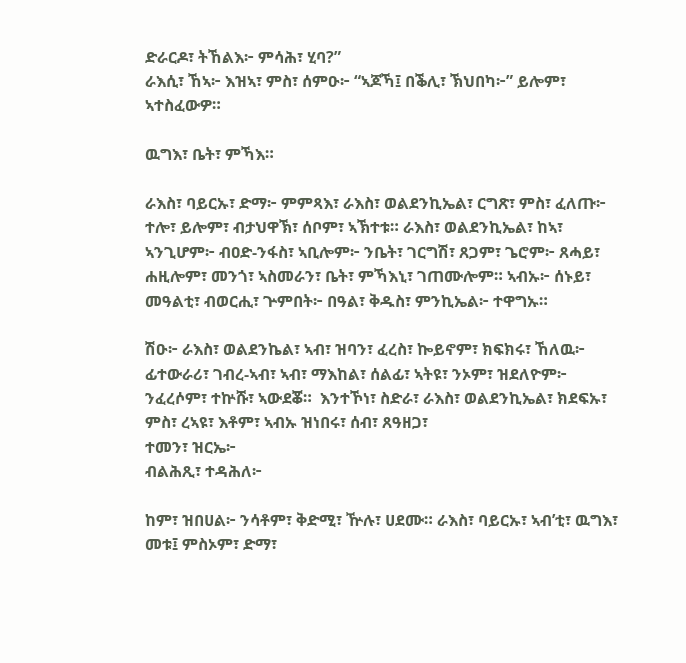ድራርዶ፣ ትኸልእ፦ ምሳሕ፣ ሂባ?”
ራእሲ፣ ኸኣ፦ እዝኣ፣ ምስ፣ ሰምዑ፦ “ኣጆኻ፤ በቕሊ፣ ኽህበካ፦” ይሎም፣ ኣተስፈውዎ።

ዉግእ፣ ቤት፣ ምኻእ።

ራእስ፣ ባይርኡ፣ ድማ፦ ምምጻእ፣ ራእስ፣ ወልደንኪኤል፣ ርግጽ፣ ምስ፣ ፈለጡ፦ ተሎ፣ ይሎም፣ ብታህዋኽ፣ ሰቦም፣ ኣኽተቱ። ራእስ፣ ወልደንኪኤል፣ ከኣ፣ ኣንጊሆም፦ ብዐድ-ንፋስ፣ ኣቢሎም፦ ንቤት፣ ገርግሽ፣ ጸጋም፣ ጌሮም፦ ጸሓይ፣ ሐዚሎም፣ መንጎ፣ ኣስመራን፣ ቤት፣ ምኻእኒ፣ ገጠሙሎም። ኣብኡ፦ ሰኑይ፣ መዓልቲ፣ ብወርሒ፣ ጕምበት፦ በዓል፣ ቅዱስ፣ ምንኪኤል፦ ተዋግኡ።

ሽዑ፦ ራእስ፣ ወልደንኬል፣ ኣብ፣ ዝባን፣ ፈረስ፣ ኰይኖም፣ ክፍክሩ፣ ኸለዉ፦ ፊተውራሪ፣ ገብረ-ኣብ፣ ኣብ፣ ማእከል፣ ሰልፊ፣ ኣትዩ፣ ንኦም፣ ዝደለዮም፦ ንፈረሶም፣ ተኵሹ፣ ኣውደቖ።  እንተኾነ፣ ስድራ፣ ራእስ፣ ወልደንኪኤል፣ ክደፍኡ፣ ምስ፣ ረኣዩ፣ እቶም፣ ኣብኡ ዝነበሩ፣ ሰብ፣ ጸዓዘጋ፣
ተመን፣ ዝርኤ፦
ብልሕጺ፣ ተዳሕለ፦

ከም፣ ዝበሀል፦ ንሳቶም፣ ቅድሚ፣ ዅሉ፣ ሀደሙ። ራእስ፣ ባይርኡ፣ ኣብ’ቲ፣ ዉግእ፣ መቱ፤ ምስኦም፣ ድማ፣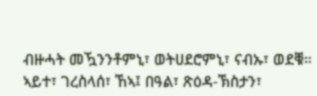ብዙሓት መዃንንቶምኒ፣ ወትሀደሮምኒ፣ ናብኡ፣ ወደቑ። ኣይተ፣ ገረስላሰ፣ ኸኣ፤ በዓል፣ ጽዕዳ-ኽስታን፣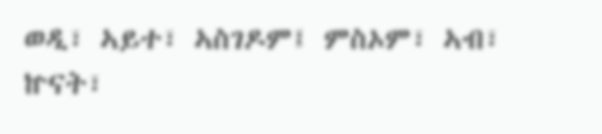ወዲ፣ ኣይተ፣ ኣስገዶም፤ ምስኦም፣ ኣብ፣ ኵናት፣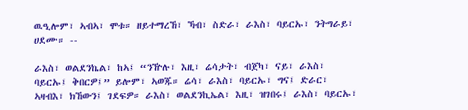ዉዒሎም፣ ኣብኣ፣ ሞቱ። ዘይተማረኸ፣ ኻብ፣ ስድራ፣ ራእስ፣ ባይርኡ፣ ንትግራይ፣ ሀደሙ። --

ራእስ፣ ወልደንኬል፣ ከኣ፤ “ንዅሉ፣ እዚ፣ ሬሳታት፣ ብጀካ፣ ናይ፣ ራእስ፣ ባይርኡ፤ ቅበርዎ፤” ይሎም፣ ኣወጁ። ሬሳ፣ ራእስ፣ ባይርኡ፣ ግና፤ ድራር፣ ኣዛብእ፣ ክኸውን፤ ገደፍዎ። ራእስ፣ ወልደንኪኤል፣ እዚ፣ ዝገበሩ፤ ራእስ፣ ባይርኡ፣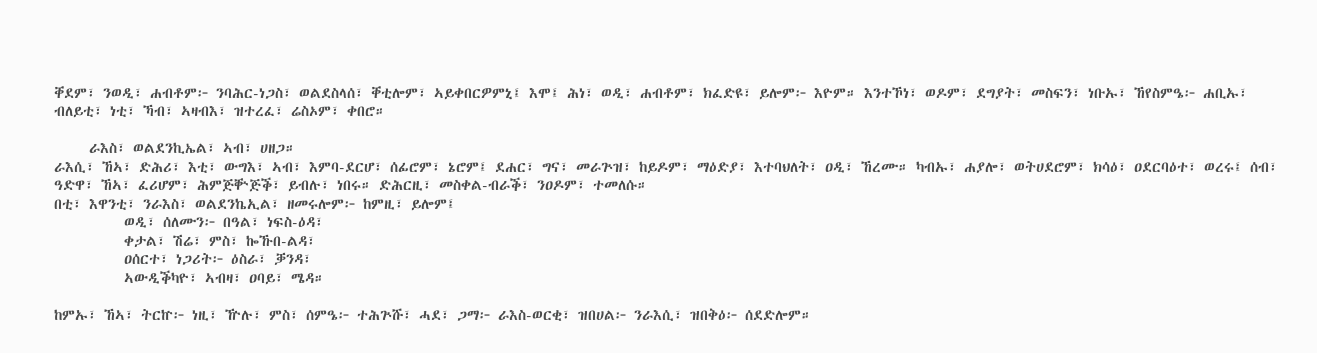ቐደም፣ ንወዲ፣ ሐብቶም፦ ንባሕር-ነጋስ፣ ወልደስላሰ፣ ቐቲሎም፣ ኣይቀበርዎምኒ፤ እሞ፤ ሕነ፣ ወዲ፣ ሐብቶም፣ ክፈድዩ፣ ይሎም፦ እዮም። እንተኾነ፣ ወዶም፣ ደግያት፣ መስፍን፣ ነቡኡ፣ ኸየስምዔ፦ ሐቢኡ፣ ብለይቲ፣ ነቲ፣ ኻብ፣ ኣዛብእ፣ ዝተረፈ፣ ሬስኦም፣ ቀበሮ።

     ራእስ፣ ወልደንኪኤል፣ ኣብ፣ ሀዘጋ።
ራእሲ፣ ኸኣ፣ ድሕሪ፣ እቲ፣ ውግእ፣ ኣብ፣ እምባ-ደርሆ፣ ሰፊሮም፣ ኔሮም፤ ደሐር፣ ግና፣ መራጕዝ፣ ከይዶም፣ ማዕድያ፣ እተባህለት፣ ዐዲ፣ ኸረሙ። ካብኡ፣ ሐያሎ፣ ወትሀደሮም፣ ክሳዕ፣ ዐደርባዕተ፣ ወረሩ፤ ሰብ፣ ዓድዋ፣ ኸኣ፣ ፈሪሆም፣ ሕምጅቝጅቕ፣ ይብሉ፣ ነበሩ። ድሕርዚ፣ መስቀል-ብራቕ፣ ንዐዶም፣ ተመለሱ።
በቲ፣ እዋንቲ፣ ንራእስ፣ ወልደንኬኢል፣ ዘመሩሎም፦ ከምዚ፣ ይሎም፤
          ወዲ፣ ሰለሙን፦ በዓል፣ ነፍስ-ዕዳ፣
          ቀታል፣ ሽሬ፣ ምስ፣ ኰኹበ-ልዳ፣
          ዐሰርተ፣ ነጋሪት፦ ዕስራ፣ ቓንዳ፣
          ኣውዲቕካዮ፣ ኣብዛ፣ ዐባይ፣ ሜዳ።

ከምኡ፣ ኸኣ፣ ትርኵ፦ ነዚ፣ ዅሉ፣ ምስ፣ ሰምዔ፦ ተሕጕሹ፣ ሓደ፣ ጋማ፦ ራእስ-ወርቂ፣ ዝበሀል፦ ንራእሲ፣ ዝበቅዕ፦ ሰደድሎም።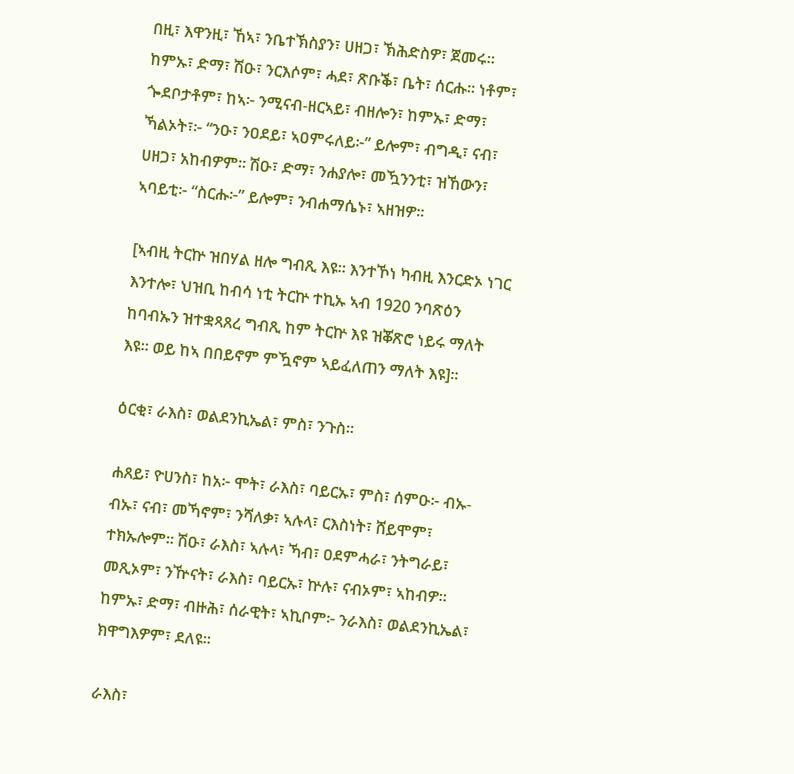በዚ፣ እዋንዚ፣ ኸኣ፣ ንቤተኽስያን፣ ሀዘጋ፣ ኽሕድስዎ፣ ጀመሩ። ከምኡ፣ ድማ፣ ሽዑ፣ ንርእሶም፣ ሓደ፣ ጽቡቕ፣ ቤት፣ ሰርሑ። ነቶም፣ ጐደቦታቶም፣ ከኣ፦ ንሚናብ-ዘርኣይ፣ ብዘሎን፣ ከምኡ፣ ድማ፣ ኻልኦት፣፦ “ንዑ፣ ንዐደይ፣ ኣዐምሩለይ፦” ይሎም፣ ብግዲ፣ ናብ፣ ሀዘጋ፣ አከብዎም። ሽዑ፣ ድማ፣ ንሐያሎ፣ መዃንንቲ፣ ዝኸውን፣ ኣባይቲ፦ “ስርሑ፦” ይሎም፣ ንብሐማሴኑ፣ ኣዘዝዎ።

[ኣብዚ ትርኵ ዝበሃል ዘሎ ግብጺ እዩ። እንተኾነ ካብዚ እንርድኦ ነገር እንተሎ፣ ህዝቢ ከብሳ ነቲ ትርኵ ተኪኡ ኣብ 1920 ንባጽዕን ከባብኡን ዝተቋጻጸረ ግብጺ ከም ትርኵ እዩ ዝቖጽሮ ነይሩ ማለት እዩ። ወይ ከኣ በበይኖም ምዃኖም ኣይፈለጠን ማለት እዩ]።

ዕርቂ፣ ራእስ፣ ወልደንኪኤል፣ ምስ፣ ንጉስ።

ሐጸይ፣ ዮሀንስ፣ ከአ፦ ሞት፣ ራእስ፣ ባይርኡ፣ ምስ፣ ሰምዑ፦ ብኡ-ብኡ፣ ናብ፣ መኻኖም፣ ንሻለቃ፣ ኣሉላ፣ ርእስነት፣ ሸይሞም፣ ተክኡሎም። ሽዑ፣ ራእስ፣ ኣሉላ፣ ኻብ፣ ዐደምሓራ፣ ንትግራይ፣ መጺኦም፣ ንዅናት፣ ራእስ፣ ባይርኡ፣ ኵሉ፣ ናብኦም፣ ኣከብዎ። ከምኡ፣ ድማ፣ ብዙሕ፣ ሰራዊት፣ ኣኪቦም፦ ንራእስ፣ ወልደንኪኤል፣ ክዋግእዎም፣ ደለዩ።

ራእስ፣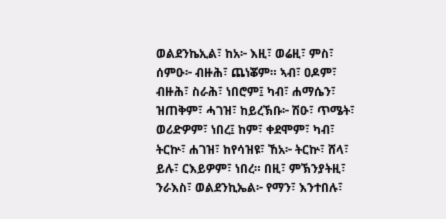ወልደንኬኢል፣ ከአ፦ እዚ፣ ወሬዚ፣ ምስ፣ ሰምዑ፦ ብዙሕ፣ ጨነቖም። ኣብ፣ ዐዶም፣ ብዙሕ፣ ስራሕ፣ ነበሮም፤ ካብ፣ ሐማሴን፣ ዝጠቅም፣ ሓገዝ፣ ከይረኽቡ፦ ሽዑ፣ ጥሜት፣ ወሪድዎም፣ ነበረ፤ ከም፣ ቀደሞም፣ ካብ፣ ትርኵ፣ ሐገዝ፣ ከየሳዝዩ፣ ኸአ፦ ትርኵ፣ ሸላ፣ ይሉ፣ ርእይዎም፣ ነበረ። በዚ፣ ምኽንያትዚ፣ ንራእስ፣ ወልደንኪኤል፦ የማን፣ እንተበሉ፣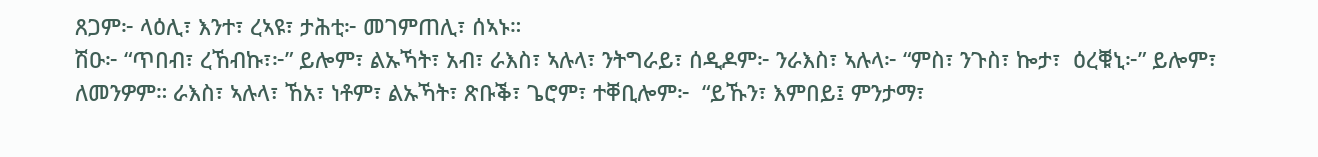ጸጋም፦ ላዕሊ፣ እንተ፣ ረኣዩ፣ ታሕቲ፦ መገምጠሊ፣ ሰኣኑ።
ሽዑ፦ “ጥበብ፣ ረኸብኩ፣፦” ይሎም፣ ልኡኻት፣ አብ፣ ራእስ፣ ኣሉላ፣ ንትግራይ፣ ሰዲዶም፦ ንራእስ፣ ኣሉላ፦ “ምስ፣ ንጉስ፣ ኰታ፣  ዕረቑኒ፦” ይሎም፣ ለመንዎም። ራእስ፣ ኣሉላ፣ ኸአ፣ ነቶም፣ ልኡኻት፣ ጽቡቕ፣ ጌሮም፣ ተቐቢሎም፦  “ይኹን፣ እምበይ፤ ምንታማ፣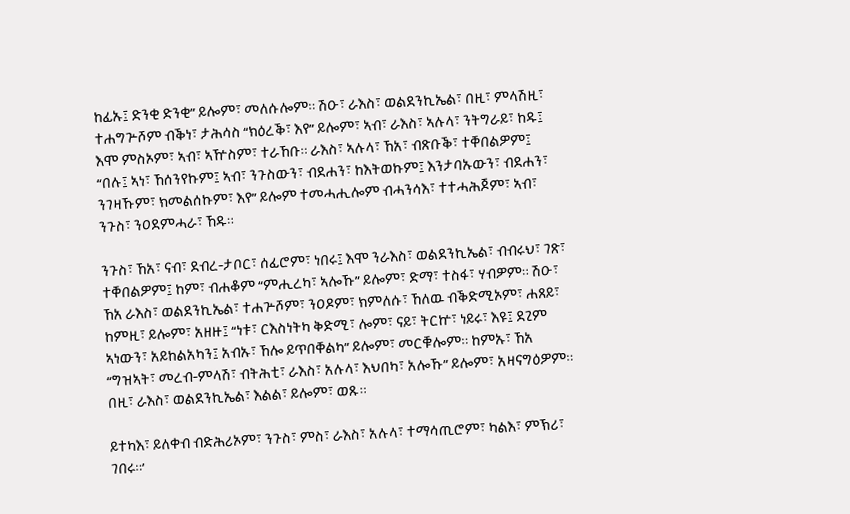ከፊኡ፤ ድንቂ ድንቂ” ይሎም፣ መለሱሎም። ሽዑ፣ ራእስ፣ ወልደንኪኤል፣ በዚ፣ ምላሽዚ፣ ተሐግጕሾም ብቕነ፣ ታሕሳስ “ክዕረቕ፣ እየ” ይሎም፣ ኣብ፣ ራእስ፣ ኣሉላ፣ ንትግራይ፣ ከዱ፤ እሞ ምስኦም፣ ኣብ፣ ኣዅስም፣ ተራኸቡ። ራእስ፣ ኣሉላ፣ ኸአ፣ ብጽቡቕ፣ ተቐበልዎም፤ “በሉ፤ ኣነ፣ ኸሰንየኩም፤ ኣብ፣ ንጉስውን፣ ብደሐን፣ ከእትወኩም፤ እንታባኡውን፣ ብደሐን፣ ንገዛኹም፣ ክመልሰኩም፣ እየ” ይሎም ተመሓሒሎም ብሓንሳእ፣ ተተሓሕጆም፣ ኣብ፣ ንጉስ፣ ንዐደምሓራ፣ ኸዱ።

ንጉስ፣ ኸአ፣ ናብ፣ ደብረ-ታቦር፣ ሰፊሮም፣ ነበሩ፤ እሞ ንራእስ፣ ወልደንኪኤል፣ ብብሩህ፣ ገጽ፣ ተቐበልዎም፤ ከም፣ ብሐቆም “ምሒረካ፣ ኣሎኹ” ይሎም፣ ድማ፣ ተስፋ፣ ሃብዎም። ሽዑ፣ ኸአ ራእስ፣ ወልደንኪኤል፣ ተሐጕሾም፣ ንዐዶም፣ ክምለሱ፣ ኸለዉ ብቕድሚኦም፣ ሐጸይ፣ ከምዚ፣ ይሎም፣ አዘዙ፤ “ነቱ፣ ርእስነትካ ቅድሚ፣ ሎም፣ ናይ፣ ትርኵ፣ ነይሩ፣ እዩ፤ ደጊም ኣነውን፣ አይከልአካን፤ አብኡ፣ ኸሎ ይጥበቐልካ” ይሎም፣ መርቑሎም። ከምኡ፣ ኸአ “ግዝኣት፣ መረብ-ምላሽ፣ ብትሕቲ፣ ራእስ፣ አሉላ፣ እህበካ፣ አሎኹ” ይሎም፣ አዛናግዕዎም። በዚ፣ ራእስ፣ ወልደንኪኤል፣ እልል፣ ይሎም፣ ወጹ።

ይተካእ፣ ይለቀብ ብድሕሪኦም፣ ንጉስ፣ ምስ፣ ራእስ፣ አሉላ፣ ተማሳጢሮም፣ ካልእ፣ ምኽሪ፣ ገበሩ።’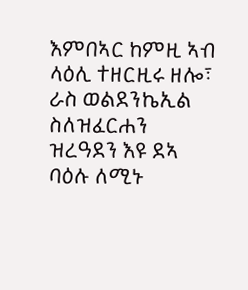እምበኣር ከምዚ ኣብ ላዕሊ ተዘርዚሩ ዘሎ፣ ራስ ወልደንኬኢል ስለዝፈርሐን ዝረዓደን እዩ ደኣ ባዕሉ ለሚኑ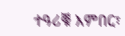ተዓሪቑ እምበር፣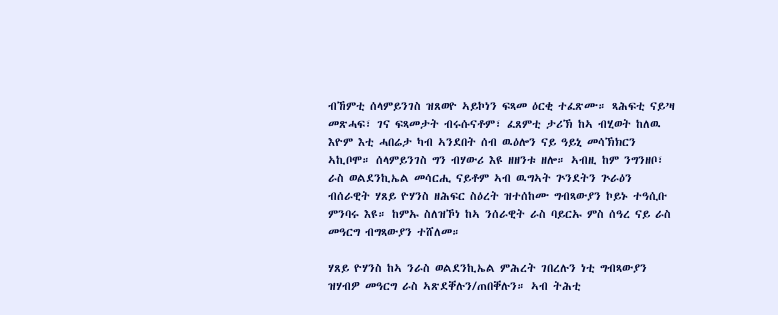ብኸምቲ ሰላምይንገስ ዝጸወዮ ኣይኮነን ፍጻመ ዕርቂ ተፈጽሙ። ጻሕፍቲ ናይ’ዛ መጽሓፍ፣ ገና ፍጻመታት ብሩሱናቶም፣ ፈጸምቲ ታሪኽ ከኣ ብሂወት ከለዉ እዮም እቲ ሓበሬታ ካብ ኣንደበት ሰብ ዉዕሎን ናይ ዓይኒ መሳኽክርን ኣኪቦሞ። ሰላምይንገስ ግን ብሃውሪ እዩ ዘዘንቱ ዘሎ። ኣብዚ ከም ንግንዘቦ፣ ራስ ወልደንኪኤል መሳርሒ ናይቶም ኣብ ዉግኣት ጕንደትን ጕራዕን ብሰራዊት ሃጸይ ዮሃንስ ዘሕፍር ስዕረት ዝተሰከሙ ግብጻውያን ኮይኑ ተዓሲቡ ምንባሩ እዩ። ከምኡ ስለዝኾነ ከኣ ንሰራዊት ራስ ባይርኡ ምስ ሰዓረ ናይ ራስ መዓርግ ብግጻውያን ተሸለመ።

ሃጸይ ዮሃንስ ከኣ ንራስ ወልደንኪኤል ምሕረት ገበረሉን ነቲ ግብጻውያን ዝሃብዎ መዓርግ ራስ ኣጽደቐሉን/ጠበቐሉን። ኣብ ትሕቲ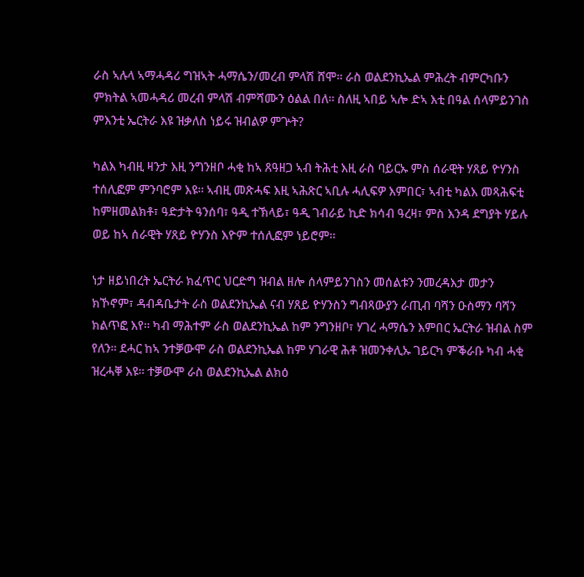ራስ ኣሉላ ኣማሓዳሪ ግዝኣት ሓማሴን/መረብ ምላሽ ሸሞ። ራስ ወልደንኪኤል ምሕረት ብምርካቡን ምክትል ኣመሓዳሪ መረብ ምላሽ ብምሻሙን ዕልል በለ። ስለዚ ኣበይ ኣሎ ድኣ እቲ በዓል ሰላምይንገስ ምእንቲ ኤርትራ እዩ ዝቃለስ ነይሩ ዝብልዎ ምጕት?

ካልእ ካብዚ ዛንታ እዚ ንግንዘቦ ሓቂ ከኣ ጸዓዘጋ ኣብ ትሕቲ እዚ ራስ ባይርኡ ምስ ሰራዊት ሃጸይ ዮሃንስ ተሰሊፎም ምንባሮም እዩ። ኣብዚ መጽሓፍ እዚ ኣሕጽር ኣቢሉ ሓሊፍዎ እምበር፣ ኣብቲ ካልእ መጻሕፍቲ ከምዘመልክቶ፣ ዓድታት ዓንሰባ፣ ዓዲ ተኽላይ፣ ዓዲ ገብራይ ኪድ ክሳብ ዓረዛ፣ ምስ እንዳ ደግያት ሃይሉ ወይ ከኣ ሰራዊት ሃጸይ ዮሃንስ እዮም ተሰሊፎም ነይሮም።

ነታ ዘይነበረት ኤርትራ ክፈጥር ህርድግ ዝብል ዘሎ ሰላምይንገስን መሰልቱን ንመረዳእታ መታን ክኾኖም፣ ዳብዳቤታት ራስ ወልደንኪኤል ናብ ሃጸይ ዮሃንስን ግብጻውያን ራጢብ ባሻን ዑስማን ባሻን ክልጥፎ እየ። ካብ ማሕተም ራስ ወልደንኪኤል ከም ንግንዘቦ፣ ሃገረ ሓማሴን እምበር ኤርትራ ዝብል ስም የለን። ደሓር ከኣ ንተቓውሞ ራስ ወልደንኪኤል ከም ሃገራዊ ሕቶ ዝመንቀሊኡ ገይርካ ምቕራቡ ካብ ሓቂ ዝረሓቐ እዩ። ተቓውሞ ራስ ወልደንኪኤል ልክዕ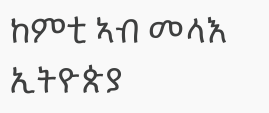ከምቲ ኣብ መላእ ኢትዮጵያ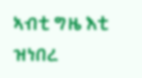ኣብቲ ግዜ እቲ ዝነበረ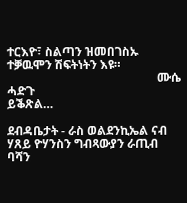ተርእዮ፣ ስልጣን ዝመበገስኡ ተቓዉሞን ሽፍትነትን እዩ።
                                                  ሙሴ ሓድጉ
ይቕጽል…

ደብዳቤታት - ራስ ወልደንኪኤል ናብ ሃጸይ ዮሃንስን ግብጻውያን ራጢብ ባሻን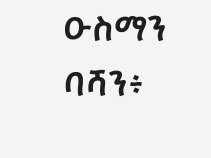ዑስማን ባሻን፥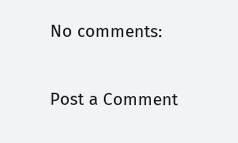No comments:

Post a Comment